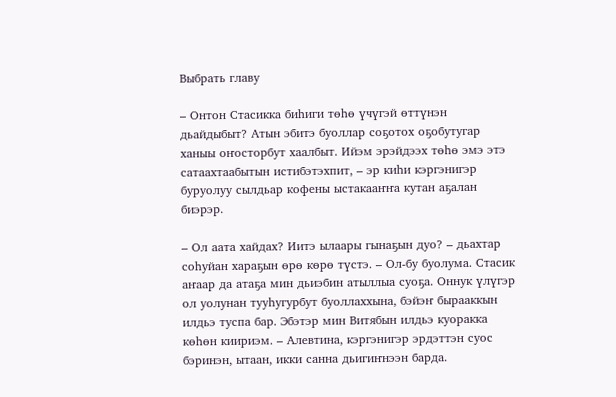Выбрать главу

– Онтон Стасикка биһиги төһө үчүгэй өттүнэн дьайдыбыт? Атын эбитэ буоллар соҕотох оҕобутугар ханыы оҥосторбут хаалбыт. Ийэм эрэйдээх төһө эмэ этэ сатаахтаабытын истибэтэхпит, – эр киһи кэргэнигэр буруолуу сылдьар кофены ыстакааҥҥа кутан аҕалан биэрэр.

– Ол аата хайдах? Иитэ ылаары гынаҕын дуо? – дьахтар соһуйан хараҕын өрө көрө түстэ. – Ол-бу буолума. Стасик аҥаар да атаҕа мин дьиэбин атыллыа суоҕа. Оннук үлүгэр ол уолунан тууһугурбут буоллаххына, бэйэҥ бырааккын илдьэ туспа бар. Эбэтэр мин Витябын илдьэ куоракка көһөн киириэм. – Алевтина, кэргэнигэр эрдэттэн суос бэринэн, ытаан, икки санна дьигиҥнээн барда.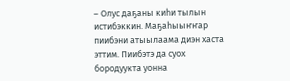– Олус даҕаны киһи тылын истибэккин. Маҕаһыыҥҥар пиибэни атыылаама диэн хаста эттим. Пиибэтэ да суох бородуукта уонна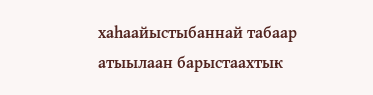хаһаайыстыбаннай табаар атыылаан барыстаахтык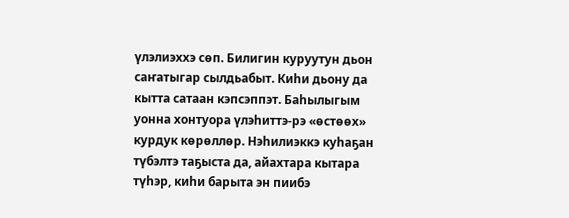үлэлиэххэ сөп. Билигин куруутун дьон саҥатыгар сылдьабыт. Киһи дьону да кытта сатаан кэпсэппэт. Баһылыгым уонна хонтуора үлэһиттэ-рэ «өстөөх» курдук көрөллөр. Нэһилиэккэ куһаҕан түбэлтэ таҕыста да, айахтара кытара түһэр, киһи барыта эн пиибэ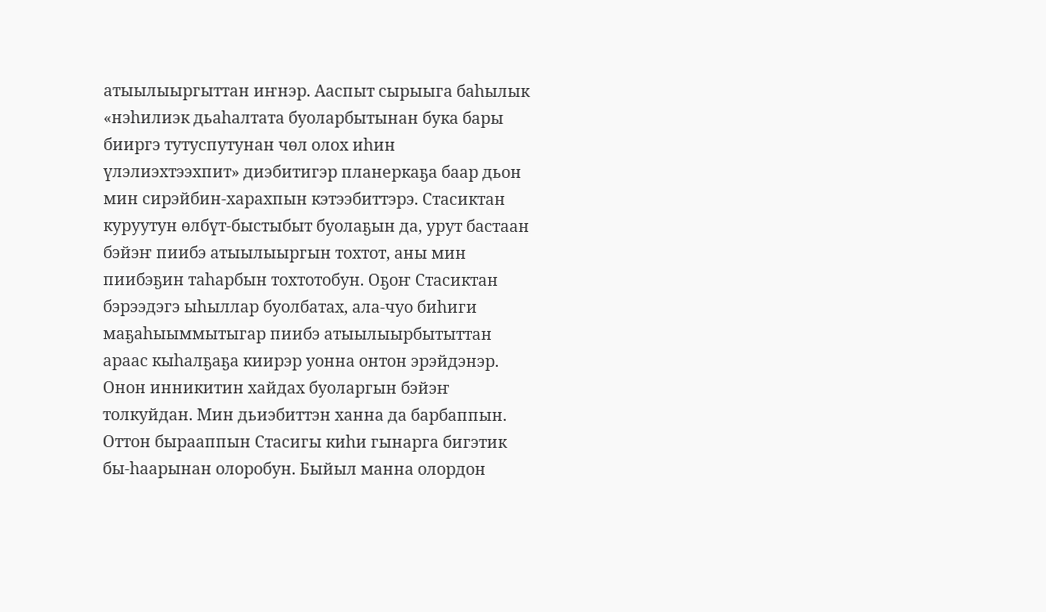атыылыыргыттан иҥнэр. Ааспыт сырыыга баһылык «нэһилиэк дьаһалтата буоларбытынан бука бары бииргэ тутуспутунан чөл олох иһин үлэлиэхтээхпит» диэбитигэр планеркаҕа баар дьон мин сирэйбин-харахпын кэтээбиттэрэ. Стасиктан куруутун өлбүт-быстыбыт буолаҕын да, урут бастаан бэйэҥ пиибэ атыылыыргын тохтот, аны мин пиибэҕин таһарбын тохтотобун. Оҕоҥ Стасиктан бэрээдэгэ ыһыллар буолбатах, ала-чуо биһиги маҕаһыыммытыгар пиибэ атыылыырбытыттан араас кыһалҕаҕа киирэр уонна онтон эрэйдэнэр. Онон инникитин хайдах буоларгын бэйэҥ толкуйдан. Мин дьиэбиттэн ханна да барбаппын. Оттон бырааппын Стасигы киһи гынарга бигэтик бы-һаарынан олоробун. Быйыл манна олордон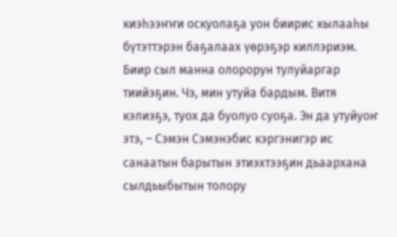киэһээҥҥи оскуолаҕа уон биирис кылааһы бүтэттэрэн баҕалаах үөрэҕэр киллэриэм. Биир сыл манна олорорун тулуйаргар тиийэҕин. Чэ, мин утуйа бардым. Витя кэлиэҕэ, туох да буолуо суоҕа. Эн да утуйуоҥ этэ, – Сэмэн Сэмэнэбис кэргэнигэр ис санаатын барытын этиэхтээҕин дьаархана сылдьыбытын толору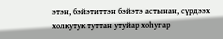этэн, бэйэтиттэн бэйэтэ астынан, сүрдээх холкутук туттан утуйар хоһугар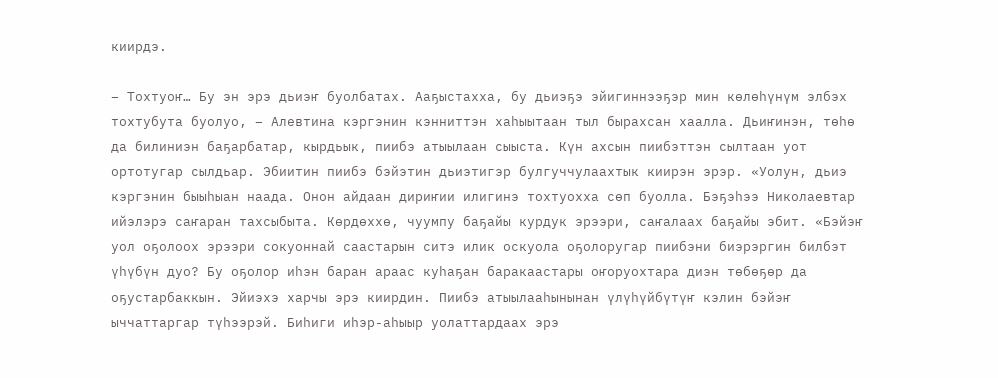киирдэ.

– Тохтуоҥ… Бу эн эрэ дьиэҥ буолбатах. Ааҕыстахха, бу дьиэҕэ эйигиннээҕэр мин көлөһүнүм элбэх тохтубута буолуо, – Алевтина кэргэнин кэнниттэн хаһыытаан тыл бырахсан хаалла. Дьиҥинэн, төһө да билиниэн баҕарбатар, кырдьык, пиибэ атыылаан сыыста. Күн ахсын пиибэттэн сылтаан уот ортотугар сылдьар. Эбиитин пиибэ бэйэтин дьиэтигэр булгуччулаахтык киирэн эрэр. «Уолун, дьиэ кэргэнин быыһыан наада. Онон айдаан дириҥии илигинэ тохтуохха сөп буолла. Бэҕэһээ Николаевтар ийэлэрэ саҥаран тахсыбыта. Көрдөххө, чуумпу баҕайы курдук эрээри, саҥалаах баҕайы эбит. «Бэйэҥ уол оҕолоох эрээри сокуоннай саастарын ситэ илик оскуола оҕолоругар пиибэни биэрэргин билбэт үһүбүн дуо? Бу оҕолор иһэн баран араас куһаҕан баракаастары оҥоруохтара диэн төбөҕөр да оҕустарбаккын. Эйиэхэ харчы эрэ киирдин. Пиибэ атыылааһынынан үлүһүйбүтүҥ кэлин бэйэҥ ыччаттаргар түһээрэй. Биһиги иһэр-аһыыр уолаттардаах эрэ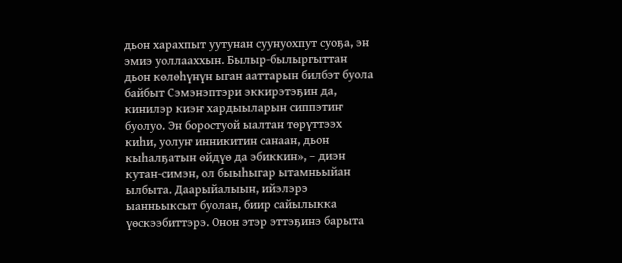дьон харахпыт уутунан суунуохпут суоҕа, эн эмиэ уоллааххын. Былыр-былыргыттан дьон көлөһүнүн ыган ааттарын билбэт буола байбыт Сэмэнэптэри эккирэтэҕин да, кинилэр киэҥ хардыыларын сиппэтиҥ буолуо. Эн боростуой ыалтан төрүттээх киһи, уолуҥ инникитин санаан, дьон кыһалҕатын өйдүө да эбиккин», – диэн кутан-симэн, ол быыһыгар ытамньыйан ылбыта. Даарыйалыын, ийэлэрэ ыанньыксыт буолан, биир сайылыкка үөскээбиттэрэ. Онон этэр эттэҕинэ барыта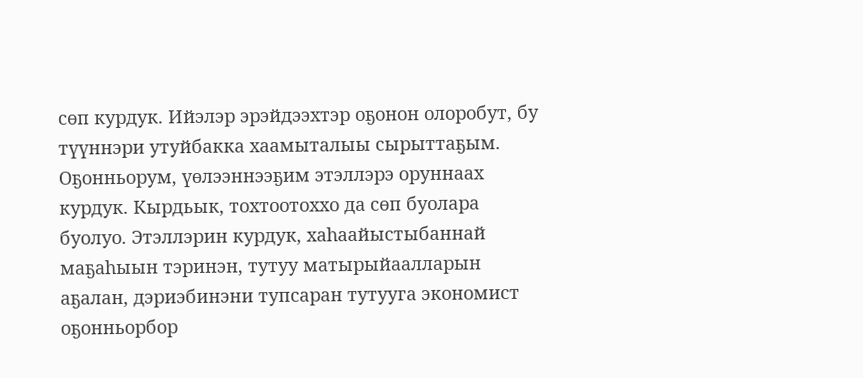сөп курдук. Ийэлэр эрэйдээхтэр оҕонон олоробут, бу түүннэри утуйбакка хаамыталыы сырыттаҕым. Оҕонньорум, үөлээннээҕим этэллэрэ оруннаах курдук. Кырдьык, тохтоотоххо да сөп буолара буолуо. Этэллэрин курдук, хаһаайыстыбаннай маҕаһыын тэринэн, тутуу матырыйаалларын аҕалан, дэриэбинэни тупсаран тутууга экономист оҕонньорбор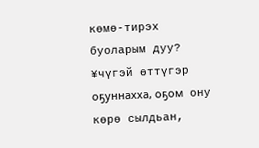көмө-тирэх буоларым дуу? ¥чүгэй өттүгэр оҕуннахха, оҕом ону көрө сылдьан,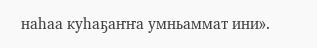наһаа куһаҕаҥҥа умньаммат ини».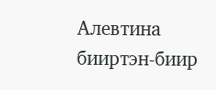Алевтина бииртэн-биир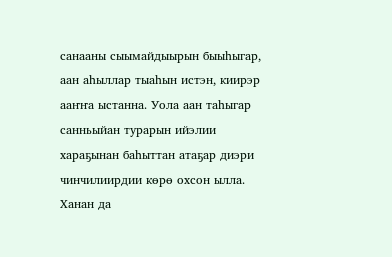санааны сыымайдыырын быыһыгар, аан аһыллар тыаһын истэн, киирэр ааҥҥа ыстанна. Уола аан таһыгар санньыйан турарын ийэлии хараҕынан баһыттан атаҕар диэри чинчилиирдии көрө охсон ылла. Ханан да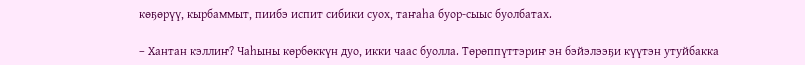көҕөрүү, кырбаммыт, пиибэ испит сибики суох, таҥаһа буор-сыыс буолбатах.

– Хантан кэллиҥ? Чаһыны көрбөккүн дуо, икки чаас буолла. Төрөппүттэриҥ эн бэйэлээҕи күүтэн утуйбакка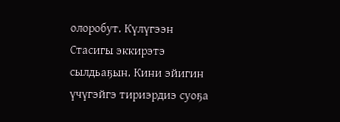олоробут. Күлүгээн Стасигы эккирэтэ сылдьаҕын. Кини эйигин үчүгэйгэ тириэрдиэ суоҕа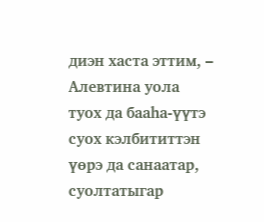диэн хаста эттим, – Алевтина уола туох да бааһа-үүтэ суох кэлбититтэн үөрэ да санаатар, суолтатыгар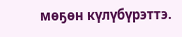мөҕөн күлүбүрэттэ.